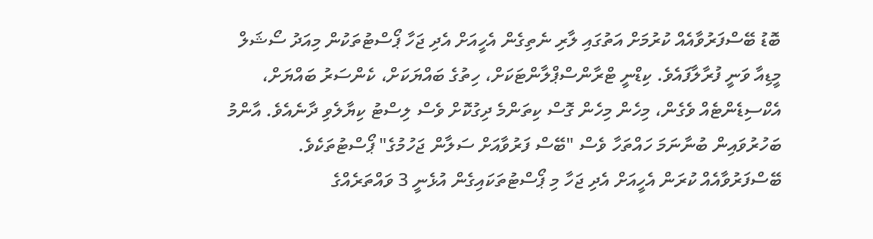ބޮޑު ބޭސްފަރުވާއެއް ކުރުމަށް އަތުގައި ލާރި ނެތިގެން އެހީއަށް އެދި ޖަހާ ޕޯސްޓުތަކުން މިއަދު ސޯޝަލް މީޑިއާ ވަނީ ފުރާލާފައެވެ. ކިޑްނީ ޓްރާންސްޕްލާންޓަކަށް، ހިތުގެ ބައްޔަކަށް، ކެންސަރު ބައްޔަށް، އެކްސިޑެންޓެއް ވެގެން، މިހެން މިހެން ގޮސް ކިތަންމެ ދިގުކޮށް ވެސް ލިސްޓު ކިޔާލެވި ދާނެއެވެ. އާންމު ބަހުރުވައިން ބުނާނަމަ ހައްތަހާ ވެސް "ބޭސް ފަރުވާއަށް ސަލާން ޖަހުމުގެ" ޕޯސްޓުތަކެވެ.
ބޭސްފަރުވާއެއް ކުރަން އެހީއަށް އެދި ޖަހާ މި ޕޯސްޓުތަކައިގެން އުޅެނީ 3 ވައްތަރެއްގެ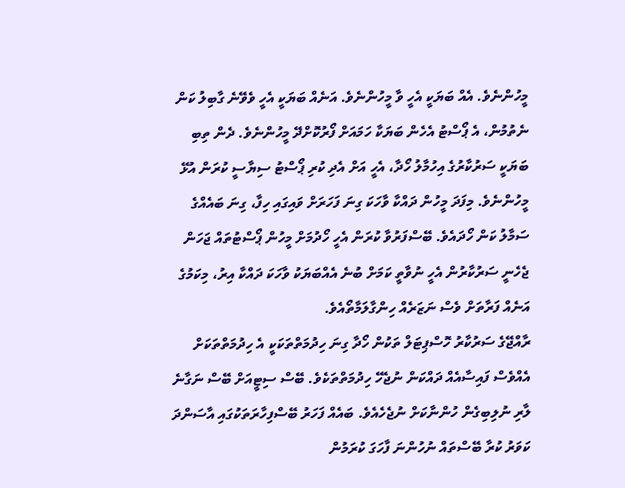މީހުންނެވެ. އެއް ބަޔަކީ އެހީ ވާ މީހުންނެވެ. އަނެއް ބަޔަކީ އެހީ ވެވޭނެ ގާބިލު ކަން ނެތުމުން، އެ ޕޯސްޓު އެހެން ބަޔަކާ ހަމައަށް ފޯރުކޮށްދޭ މީހުންނެވެ. ދެން ތިބި ބަޔަކީ ސަރުކާރުގެ އިހުމާލު ހޯދާ، އެހީ އަށް އެދި ކުރި ޕޯސްޓު ސިޔާސީ ކުރަން އުޅޭ މީހުންނެވެ. މިފަދަ މީހުން ދައްކާ ވާހަކަ ގިނަ ފަހަރަށް ވައިގައި ހިފާ، ގިނަ ބައެއްގެ ސަމާލު ކަން ހޯދައެވެ. ބޭސްފަރުވާ ކުރަން އެހީ ހޯދުމަށް މީހުން ޕޯސްޓުތައް ޖަހަން ޖެހެނީ ސަރުކާރުން އެހީ ނުވާތީ ކަމަށް ބުނެ އެއްބަޔަކު ވާހަކަ ދައްކާ އިރު، މިކަމުގެ އަނެއް ފަރާތަށް ވެސް ނަޒަރެއް ހިންގާލަމާތޯއެވެ.
ރާއްޖޭގެ ސަރުކާރު ހޮސްޕިޓަލް ތަކުން ހޯދާ ގިނަ ހިދުމަތްތަކަކީ އެ ހިދުމަތްތަކަށް އެއްވެސް ފައިސާއެއް ދައްކަން ނުޖެހޭ ހިދުމަތްތަކެވެ. ބޭސް ސިޓީއަށް ބޭސް ނަގާނެ ލާރި ނުލިބިގެން ހުންނާކަށް ނުޖެހެއެވެ. ބައެއް ފަހަރު ބޭސްފިހާރަތަކުގައި އާސަންދަ ކަވަރު ކުރާ ބޭސްތައް ނުހުންނަ ފާހަގަ ކުރަމުން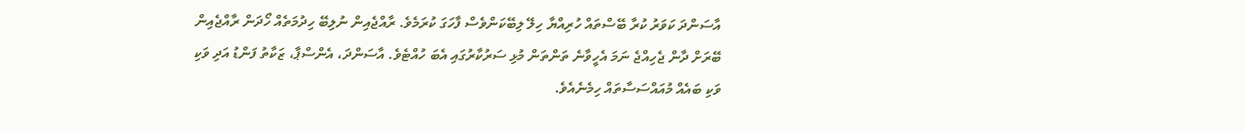އާސަންދަ ކަވަރު ކުރާ ބޭސްތައް ހުރިއްޔާ ހިލޭ ލިބޭކަންވެސް ފާހަގަ ކުރަމެވެ. ރާއްޖެއިން ނުލިބޭ ހިދުމަތެއް ހޯދަން ރާއްޖެއިން ބޭރަށް ދާން ޖެހިއްޖެ ނަމަ އެހީވާނެ ތަންތަން މުޅި ސަރުކާރުގައި އެބަ ހުއްޓެވެ. އާސަންދަ، އެންސްޕާ، ޒަކާތު ފަންޑު އަދި ވަކި ވަކި ބައެއް މުއައްސަސާތައް ހިމެނެއެވެ.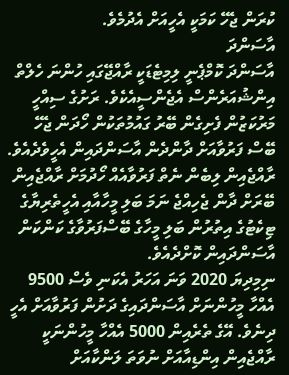ކުރަން ޖެހޭ ކަމަކީ އެހީއަށް އެދުމެވެ.
އާސަންދަ
އާސަންދަ ކޮމްޕެނީ ލިމިޓެޑަކީ ރާއްޖޭގައި ހުންނަ ހެލްތް އިންޝުއަރެންސް އެޖެންސީއެކެވެ. ރަށުގެ ސިއްހީ މަރުކަޒުން ފެށިގެން ބޭރު ގައުމުތަކުން ހޯދަން ޖެހޭ ބޭސް ފަރުވާއަށް ދާންދެން އާސަންދައިން އެހީވެދެއެވެ. ރާއްޖެއިން ލިބެން ނެތް ފަރުވާއެއް ހޯދުމަށް ރާއްޖެއިން ބޭރަށް ދާން ޖެހިއްޖެ ނަމަ ބަލި މީހާއާއި އެހީތެރިޔާގެ ޓިކެޓުގެ އިތުރުން ބަލި މީހާގެ ބޭސްފަރުވާގެ ކަންކަން އާސަންދައިން ކޮށްދެއެވެ.
ނިމިދިޔަ 2020 ވަނަ އަހަރު އެކަނި ވެސް 9500 އެއްހާ މީހުންނަށް އާސަންދައިގެ ދަށުން ފަރުވާއަށް އެހީ ދިނެވެ. އޭގެ ތެރެއިން 5000 އެއްހާ މީހުންނަކީ ރާއްޖެއިން އިންޑިއާއަށް ނުވަތަ ލަންކާއަށް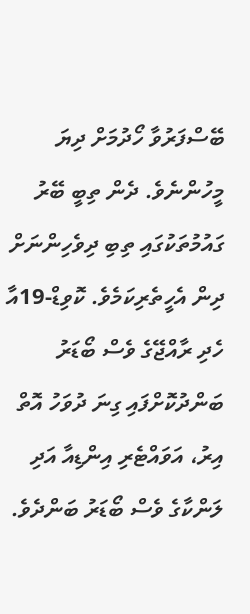ބޭސްފަރުވާ ހޯދުމަށް ދިޔަ މީހުންނެވެ. ދެން ތިބީ ބޭރު ގައުމުތަކުގައި ތިބި ދިވެހިންނަށް ދިން އެހީތެރިކަމެވެ. ކޮވިޑް-19އާ ހެދި ރާއްޖޭގެ ވެސް ބޯޑަރު ބަންދުކޮށްފައި ގިނަ ދުވަހު އޮތް އިރު، އަވައްޓެރި އިންޑިއާ އަދި ލަންކާގެ ވެސް ބޯޑަރު ބަންދެވެ.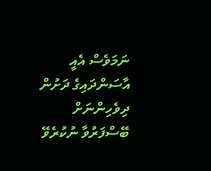ނަމަވެސް އެއީ އާސަންދައިގެ ދަށުން ދިވެހިންނަށް ބޭސްފަރުވާ ނުކުރެވޭ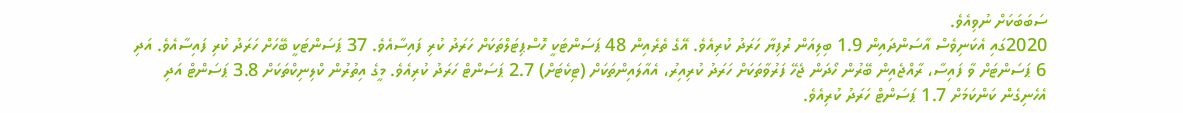ސަބަބަކަށް ނުވިއެވެ.
2020ގައި އެކަނިވެސް އާސަންދައިން 1.9 ބިލިއަން ރުފިޔާ ހަރަދު ކުރިއެވެ. އޭގެ ތެރެއިން 48 ޕަސަންޓަކީ ހޮސްޕިޓަލްތަކަށް ހަރަދު ކުރި ފައިސާއެވެ. 37 ޕަސަންޓަކީ ބޭހަށް ހަރަދު ކުރި ފައިސާއެވެ. އަދި 6 ޕަސަންޓަށް ވާ ފައިސާ، ރާއްޖެއިން ބޭރުން ހޯދަން ޖެހޭ ފަރުވާތަކަށް ހަރަދު ކުރިއިރު، އެއާލައިންތަކަށް (ޓިކެޓަށް) 2.7 ޕަސަންޓް ހަރަދު ކުރިއެވެ. މީގެ އިތުރުން ކްލިނިކްތަކަށް 3.8 ޕަސަންޓް އަދި އެހެނިގެން ކަންކަމަށް 1.7 ޕަސަންޓް ހަރަދު ކުރިއެވެ.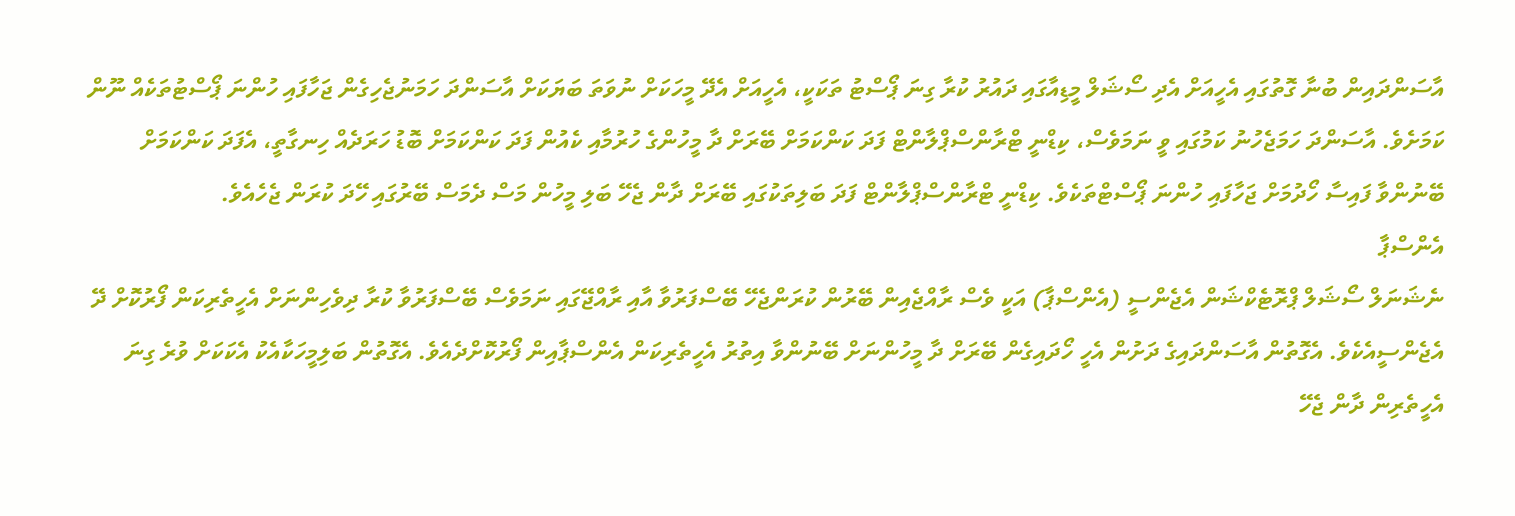އާސަންދައިން ބުނާ ގޮތުގައި އެހީއަށް އެދި ސޯޝަލް މީޑިއާގައި ދައުރު ކުރާ ގިނަ ޕޯސްޓު ތަކަކީ، އެހީއަށް އެދޭ މީހަކަށް ނުވަތަ ބަޔަކަށް އާސަންދަ ހަމަނުޖެހިގެން ޖަހާފައި ހުންނަ ޕޯސްޓުތަކެއް ނޫން ކަމަށެވެ. އާސަންދަ ހަމަޖެހުނު ކަމުގައި ވީ ނަމަވެސް، ކިޑްނީ ޓްރާންސްޕްލާންޓް ފަދަ ކަންކަމަށް ބޭރަށް ދާ މީހުންގެ ހުރުމާއި ކެއުން ފަދަ ކަންކަމަށް ބޮޑު ހަރަދެއް ހިނގާތީ، އެފަދަ ކަންކަމަށް ބޭނުންވާ ފައިސާ ހޯދުމަށް ޖަހާފައި ހުންނަ ޕޯސްޓްތަކެވެ. ކިޑްނީ ޓްރާންސްޕްލާންޓް ފަދަ ބަލިތަކުގައި ބޭރަށް ދާން ޖެހޭ ބަލި މީހުން މަސް ދެމަސް ބޭރުގައި ހޭދަ ކުރަން ޖެހެއެވެ.
އެންސްޕާ
ނެޝަނަލް ސޯޝަލް ޕްރޮޓެކްޝަން އެޖެންސީ (އެންސްޕާ) އަކީ ވެސް ރާއްޖެއިން ބޭރުން ކުރަންޖެހޭ ބޭސްފަރުވާ އާއި ރާއްޖޭގައި ނަމަވެސް ބޭސްފަރުވާ ކުރާ ދިވެހިންނަށް އެހީތެރިކަން ފޯރުކޮށް ދޭ އެޖެންސީއެކެވެ. އެގޮތުން އާސަންދައިގެ ދަށުން އެހީ ހޯދައިގެން ބޭރަށް ދާ މީހުންނަށް ބޭނުންވާ އިތުރު އެހީތެރިކަން އެންސްޕާއިން ފޯރުކޮށްދެއެވެ. އެގޮތުން ބަލިމީހަކާއެކު އެކަކަށް ވުރެ ގިނަ އެހީތެރިން ދާން ޖެހޭ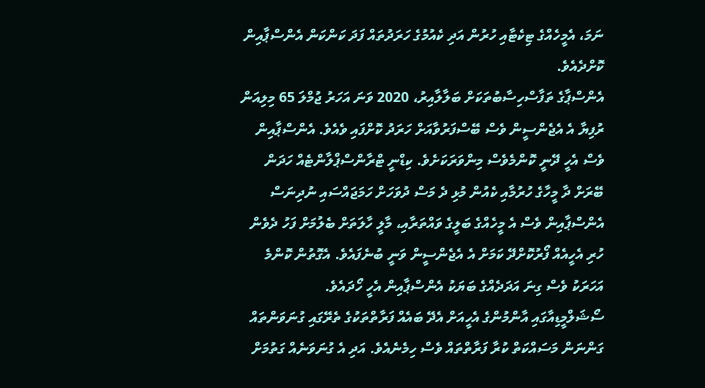ނަމަ، އެމީހެއްގެ ޓިކެޓާއި ހުރުން އަދި ކެއުމުގެ ހަރަދުތައް ފަދަ ކަންކަން އެންސްޕާއިން ކޮށްދެއެވެ.
އެންސްޕާގެ ތަފާސްހިސާބުތަކަށް ބަލާލާއިރު، 2020 ވަނަ އަހަރު ޖުމްލަ 65 މިލިއަން ރުފިޔާ އެ އެޖެންސީން ވެސް ބޭސްފަރުވާއަށް ހަރަދު ކޮށްފައި ވެއެވެ. އެންސްޕާއިން ވެސް އެހީ ދޭނީ ކޮންމެވެސް މިންވަރަކަށެވެ. ކިޑްނީ ޓްރާންސްޕްލާންޓެއް ހަދަން ބޭރަށް ދާ މީހާގެ ހުރުމާއި ކެއުން މުޅި ދެ މަސް ދުވަހަށް ހަމަޖައްސައި ނުދިނަސް އެންސްޕާއިން ވެސް އެ މީހެއްގެ ބަލީގެ ވައްތަރާއި، މާލީ ހާލަތަށް ބެލުމަށް ފަހު ދެވެން ހުރި އެހީއެއް ފޯރުކޮށްދޭ ކަމަށް އެ އެޖެންސީން ވަނީ ބުނެފައެވެ. އެގޮތުން ކޮންމެ އަހަރަކު ވެސް ގިނަ އަދަދެއްގެ ބަޔަކު އެންސްޕާއިން އެހީ ހޯދައެވެ.
ސޯޝަލްމީޑިއާގައި އާންމުންގެ އެހީއަށް އެދޭ ބައެއް ފަރާތްތަކުގެ ތެރޭގައި ގުނަވަންތައް ގަންނަން މަސައްކަތް ކުރާ ފަރާތްތައް ވެސް ހިމެނެއެވެ. އަދި އެ ގުނަވަނެއް ގަތުމަށް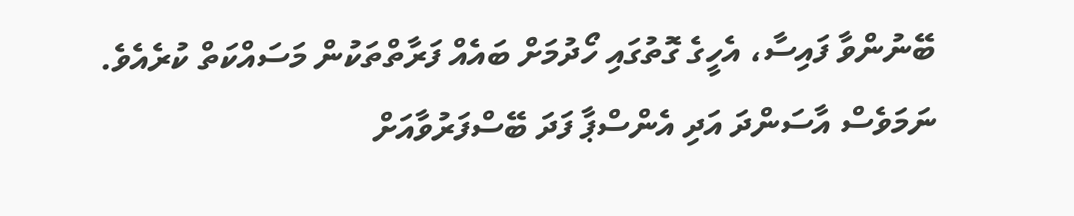ބޭނުންވާ ފައިސާ، އެހީގެ ގޮތުގައި ހޯދުމަށް ބައެއް ފަރާތްތަކުން މަސައްކަތް ކުރެއެވެ. ނަމަވެސް އާސަންދަ އަދި އެންސްޕާ ފަދަ ބޭސްފަރުވާއަށް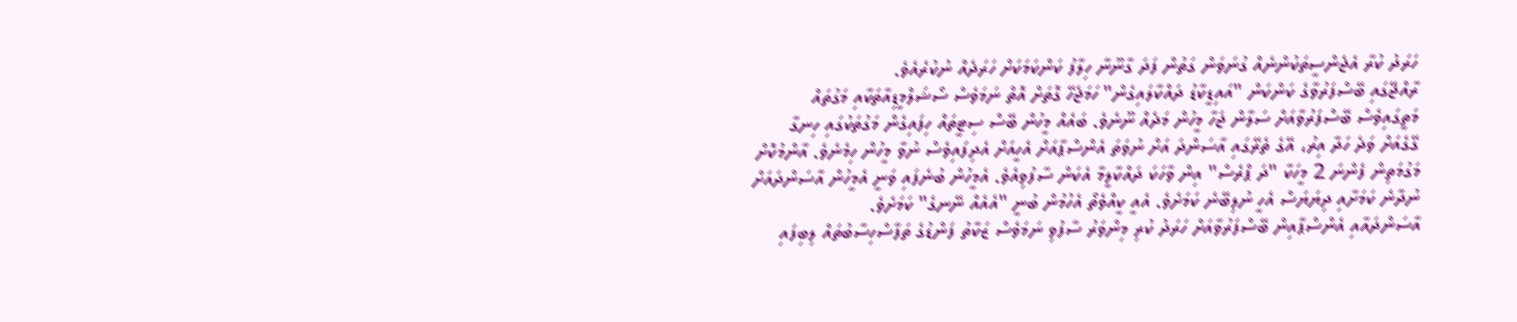ހަރަދު ކުރާ އެޖެންސީތަކުންނެއް ގުނަވަން ގަތުން ފަދަ ގާނޫނާ ހިލާފު ކަންކަމަކަށް ހަރަދެއް ނުކުރެއެވެ.
ރާއްޖޭގައި ބޭސްފަރުވާގެ ކަންކަން "އައިޑީކާޑު ދައްކާލައިގެން" ހަމަޖެހޭ ގޮތަށް އޮތް ނަމަވެސް ސޯޝަލްމީޑިއާތަކާއި މަގުތައް މަތީގައިވެސް ބޭސްފަރުވާއަށް ސަލާން ޖަހާ މީހުން މަދެއް ނޫނެވެ. ބައެއް މީހުން ބޭސް ސިޓީތައް ހިފައިގެން މަގުތަކުގައި ހިނގާ ގޭގެއަށް ވަދެ ހަދާ އިރު، އޭގެ ތެރޭގައި އާސަންދަ އަށް ނުވަތަ އެންސްޕާއަށް އެހީއަށް އެދިފައިވެސް ނުވާ މީހުން ހިމެނެވެ. އާންމުކޮށް މަގުމަތިން ފެންނަ 2 މީހަކާ "ދަ ޕްރެސް" އިން ވާހަކަ ދައްކާލީމާ އެކަން ސާފުވިއެވެ. އެމީހުން ބުނެފައި ވަނީ އެމީހުން އާސަންދައަށް ނުދާނެ ކަމަށާއި ދިޔަޔަސް އެހީ ނުލިބޭނެ ކަމަށެވެ. އެއީ ކީއްވެތޯ އެހުމުން ބުނީ "އެއެއް ނޭނގެ" ކަމަށެވެ.
އާސަންދައާއި އެންސްޕާއިން ބޭސްފަރުވާއަށް ހަރަދު ކުރި މިންވަރު ސާފުވި ނަމަވެސް ޒަކާތު ފަންޑުގެ ތަފާސްހިސާބުތައް ލިބިފައި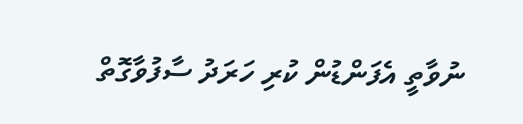ނުވާތީ އެފަންޑުން ކުރި ހަރަދު ސާފުވާގޮތް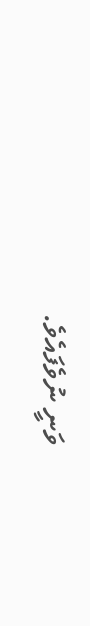ވަނީ ނުވެފައެވެ.